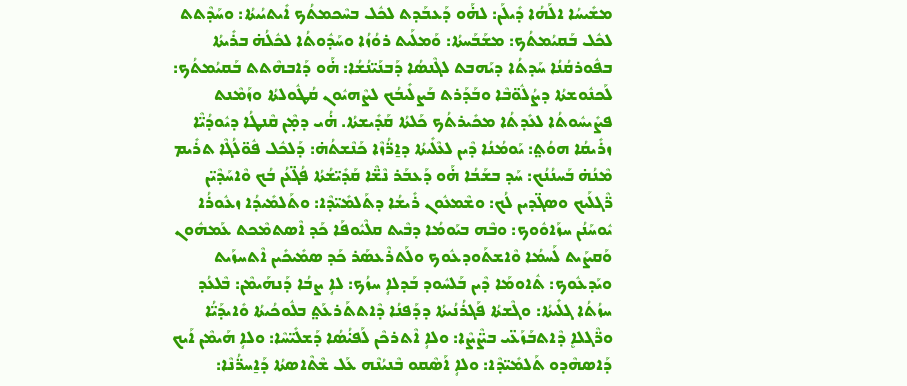ܡܫܺܝܚܳܐ ܐܠܰܗܳܐ ܕܺܝܠܰܢ: ܠܗ̇ܰܘ ܕܰܥܒܰܕܬ ܠܟܽܠ ܒܚܶܟܡܬܳܟ ܐܺܝܬܝܳܝܬܳܐ: ܘܚܰܕܶܬܬ ܠܟܽܠ ܒܰܩܝܳܡܬܳܟ: ܡܫܰܒܰܚܬܳܐ: ܘܰܡܠܰܝܬ ܪܘܳܙܳܐ ܘܚܰܕܽܘܬܳܐ ܠܟܽܠܳܗ̇ ܒܪܺܝܬܳܐ ܒܦܽܘܪܩܳܢܳܐ ܚܰܕܬܳܐ ܕܝܰܗܒܬ ܠܓܶܢܣܳܐ ܕܰܒܢܰܝ̈ܢܳܫܳܐ: ܗ̇ܰܘ ܕܰܐܒܗܶܬܬ ܒܰܩܝܳܡܬܳܟ: ܠܰܟܢܽܘܫܬܳܐ ܕܨܳܠܽܘ̈ܒܶܐ ܘܒܰܕܰܪܬ ܒܰܨܠܺܝܒܳܟ ܠܨܶܗܝܽܘܢ ܩܳܛܽܘܠܬܳܐ ܘܙܰܡܶܢܬ ܦܨܺܝܚܽܘܬܳܐ ܠܥܺܕܬܳܐ ܡܟܺܝܪܬܳܟ ܟܰܠܬܳܐ ܩܰܕܺܝܫܬܳܐ. ܗ̇ܳܝ ܕܡ̣ܶܢ ܩܶܢܛܳܐ ܕܝܽܘܕܳܝ̈ܶܐ ܙܪܺܝܩܳܐ ܗܘܳܬ݀: ܝܰܘܡܳܢܳܐ ܕܶܝܢ ܠܥܶܠܺܝܬܳܐ ܕܐ̱ܪ̈ܳܙܶܐ ܟܰܢܶܫܬܳܗ̇: ܕܰܠܟܽܠ ܦܽܘ̈ܠܳܓܶܐ ܬܪܺܝܡ ܡܶܢܳܗ̇ ܒܰܚܢܳܢܳܟ: ܚܰܕ ܒܫܰܒܳܐ ܗ̇ܰܘ ܕܰܥܒܰܪ ܢܶܫ̈ܶܐ ܩܰܕܺܝ̈ܫܳܬܳܐ ܦܳܓ̈ܥܳܢ ܒܳܟ ܘܶܐܚܰܕܶܝ̈ܢ ܪ̈ܶܓܠܰܝܟ ܘܣܓ̈ܕܝܢ ܠܳܟ: ܘܫܶܡܥܽܘܢ ܪܺܝܫܳܐ ܕܬܰܠܡܺܝ̈ܕܶܐ: ܘܬܰܠܡܺܝܕܳܐ ܙܥܽܘܪܳܐ ܝܽܘܚܰܢܳܢ ܚܙܰܐܘܽܘܟ: ܘܒܶܗ ܒܝܰܘܡܳܐ ܕܒܶܝܬ ܩܠܶܝܽܘܦܰܐ ܟܰܕ ܐܶܣܬܡܶܟܬ ܥܰܡܗܽܘܢ ܘܰܩܨܰܝܬ ܠܰܚܡܳܐ ܘܶܐܫܬܰܘܕܥܽܘܟ ܘܠܰܬܪܶܥܣܰܪ ܟܰܕ ܣܡܺܝܟܺܝܢ ܐܶܬܚܙܰܝܬ ܘܝܰܕܥܽܘܟ: ܬܽܐܘܡܰܐ ܕܶܝܢ ܒܰܠܚܽܘܕ ܒܰܕܠܐܴ ܚܙܳܟ: ܠܐܴ ܨܒܳܐ ܕܰܢܗܰܝܡܶܢ: ܒܶܠܥܳܕ ܚܙܳܬܳܐ ܓܠܺܝܬܳܐ: ܘܓܶܫܬܳܐ ܦܰܓܪܳܢܳܝܬܳܐ ܕܕܰܦܢܳܐ ܕܶܐܬܬܰܪܥܰܬ݀ ܒܠܽܘܟܳܝܬܳܐ ܘܺܐܝܕܰܝ̈ܳܐ ܘܪ̈ܶܓܠܐܷ ܕܶܐܬܒܰܙܰܥ̈ܝ ܒܨ̈ܶܨܶܐ: ܘܠܐܴ ܐܶܬܪܟܶܢ ܠܰܦܝ̇ܳܣܳܐ ܕܰܫܠܺܝ̈ܚܶܐ: ܘܠܐܴ ܗܰܝܡܶܢ ܐܰܝܟ ܕܰܐܣܗܶܕܘ ܬܰܠܡܺܝ̈ܕܶܐ: ܘܠܐܴ ܐܰܣܶܩܘ ܒܶܢܝܳܢܶܗ ܥܰܠ ܫܶܬܶܐܣܬܳܐ ܕܰܐ̱ܚܪ̈ܳܢܶܐ: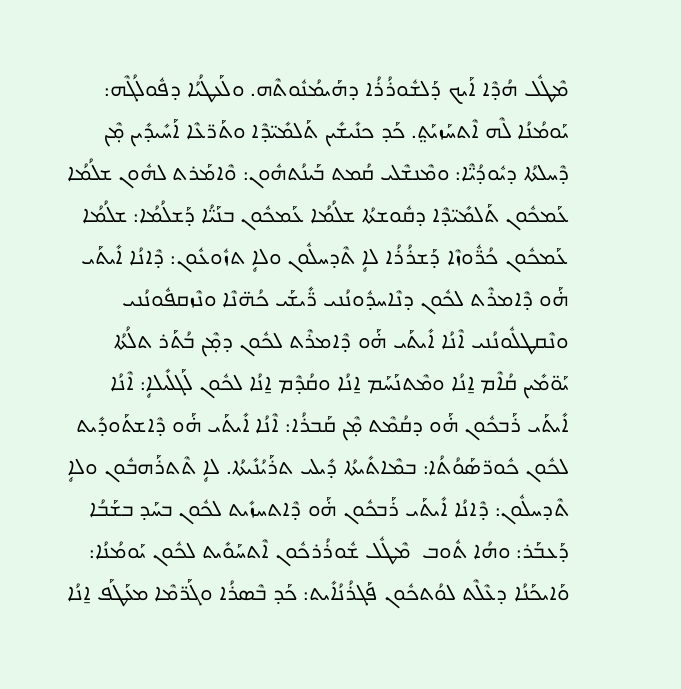ܡܶܛܽܠ ܗܳܕܶܐ ܐܰܝܟ ܕܰܠܫܽܘܪܳܪܳܐ ܕܗܰܝܡܳܢܽܘܬܶܗ. ܘܠܰܥܛܳܝܳܐ ܕܦܽܘܠܳܓܶܗ: ܝܰܘܡܳܢܳܐ ܠܶܗ ܐܶܬܚܰܙܝܰܬ݀. ܟܰܕ ܟܢܺܝܫܺܝܢ ܬܰܠܡܺܝ̈ܕܶܐ ܘܬܰܪ̈ܥܶܐ ܐܰܚܺܝܕܺܝܢ ܡ̣ܶܢ ܕܶܚܠܬܳܐ ܕܝܽܘܕܳܝ̈ܶܐ: ܘܡܶܢܫܶܠܝ ܩܳܡܬ ܒܰܝܢܳܬܗܽܘܢ: ܘܶܐܡܰܪܬ ܠܗܽܘܢ ܫܠܳܡܳܐ ܥܰܡܟܽܘܢ ܬܰܠܡܺܝ̈ܕܶܐ ܕܩܽܘܫܬܳܐ ܫܠܳܡܳܐ ܥܰܡܟܽܘܢ ܒܢܰܝ̈ܳܐ ܕܰܫܠܳܡܳܐ: ܫܠܳܡܳܐ ܥܰܡܟܽܘܢ ܟܳܪ̈ܽܘܙܶܐ ܕܰܫܪܳܪܳܐ ܠܐܴ ܬܶܕܚܠܽܘܢ ܘܠܐܴ ܬܙܽܘܥܽܘܢ: ܕܶܐܢܳܐ ܐܺܝܬܰܝ ܗ̇ܰܘ ܕܶܐܡܪܶܬ ܠܟܽܘܢ ܕܢܶܐܚܕܽܘܢܳܢܝ ܪ̈ܺܝܫܰܝ ܟܳܗ̈ܢܶܐ ܘܢܶܙܩܦܽܘܢܳܢܝ ܘܢܶܩܛܠܽܘܢܳܢܝ ܐܶܢܳܐ ܐܺܝܬܰܝ ܗ̇ܰܘ ܕܶܐܡܪܶܬ ܠܟܽܘܢ ܕܡ̣ܶܢ ܒܳܬܰܪ ܬܠܳܬܳܐ ܝܰܘ̈ܡܺܝܢ ܩܳܐܶܡ ܐ̱ܢܳܐ ܘܡܶܬܢܰܚܰܡ ܐ̱ܢܳܐ ܘܩܳܕܶܡ ܐ̱ܢܳܐ ܠܟܽܘܢ ܠܰܓܠܺܝܠܐܴ: ܐܶܢܳܐ ܐܺܝܬܰܝ ܪܰܒܟܽܘܢ ܗ̇ܰܘ ܕܩܳܡܶܬ ܡ̣ܶܢ ܩܰܒܪܳܐ: ܐܶܢܳܐ ܐܺܝܬܰܝ ܗ̇ܰܘ ܕܶܐܫܬܰܘܕܺܝܬ ܠܟܽܘܢ ܟܽܘܪ̈ܣܰܘܳܬܳܐ: ܒܡܶܐܬܺܝܬܳܐ ܕܺܝܠܝ ܬܪܰܝܳܢܺܝܬܳܐ. ܠܐܴ ܬܶܬܪܰܗܒܽܘܢ ܘܠܐܴ ܬܶܕܚܠܽܘܢ: ܕܶܐܢܳܐ ܐܺܝܬܰܝ ܪܰܒܟܽܘܢ ܗ̇ܰܘ ܕܶܐܬܚܙܺܝܬ ܠܟܽܘܢ ܒܚܰܕ ܒܫܰܒܳܐ ܕܰܥܒܰܪ: ܘܗܳܐ ܬܽܘܒ  ܡܶܛܽܠ ܫܽܘܪܳܪܟܽܘܢ ܐܶܬܚܰܘܺܝܬ ܠܟܽܘܢ ܝܰܘܡܳܢܳܐ: ܘܰܐܝܟܰܢܳܐ ܕܥܶܠܶܬ ܠܘܳܬܟܽܘܢ ܦܰܓܪܳܢܳܐܺܝܬ: ܟܰܕ ܒܶܣܪܳܐ ܘܓܰܪ̈ܡܶܐ ܡܥܰܛܰܦ ܐ̱ܢܳܐ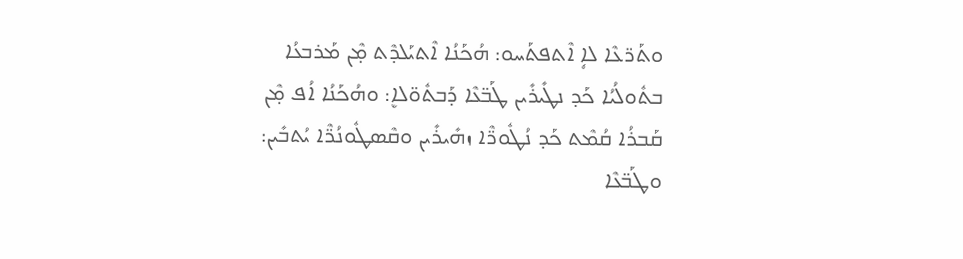ܘܬܰܪ̈ܥܶܐ ܠܐܴ ܐܶܬܦܬܰܚܘ: ܗܳܟܰܢܳܐ ܐܶܬܝܰܠܕܶܬ ܡ̣ܶܢ ܡܰܪܒܥܳܐ ܒܬܽܘܠܳܝܳܐ ܟܰܕ ܢܛܺܝܪܺܝܢ ܛܰܒ̈ܥܶܐ ܕܰܒܬܽܘ̈ܠܐܷ: ܘܗܳܟܰܢܳܐ ܐܳܦ ܡ̣ܶܢ ܩܰܒܪܳܐ ܩܳܡܶܬ ܟܰܕ ܢܳܛܽܘܪ̈ܶܐ ܙܗܺܝܪܺܝܢ ܘܩܶܣܛܽܘܢܳܪ̈ܶܐ ܝܳܬܒܺܝܢ: ܘܛܰܒ̈ܥܶܐ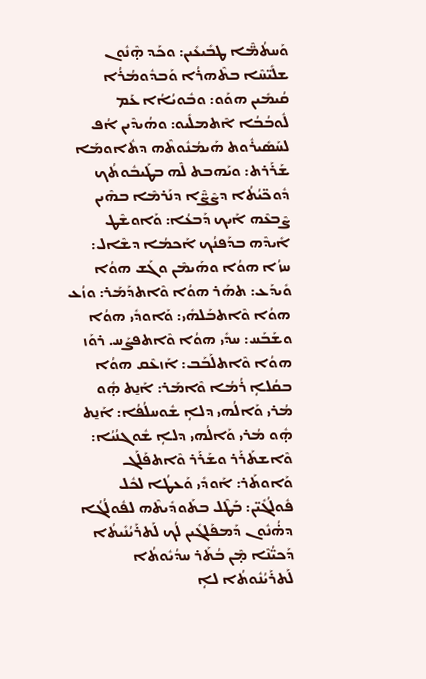ܘܰܚܬܳܡ̈ܶܐ ܛܒܺܝܥܺܝܢ: ܘܟܰܕ ܗ̣ܶܢܽܘܢ ܫܠܺܝ̈ܚܶܐ ܒܬܶܗܪܳܐ ܘܰܒܕܽܘܡܳܪܳܐ ܩܳܝܡܺܝܢ ܗܘܰܘ: ܘܒܽܘܝܳܐܳܐ ܥܰܡ ܠܽܘܒܳܒܳܐ ܐܶܬܡܠܺܝܘ: ܘܗܳܝܕܶܝܢ ܐܳܦ ܠܚܰܣܺܝܪܽܘܬ ܗܰܝܡܳܢܽܘܬܶܗ ܕܬܽܐܘܡܰܐ ܫܰܪܰܪܬ: ܘܝܰܗܒܬ ܠܶܗ ܒܛܰܝܒܽܘܬܳܟ ܕܽܘܟ̈ܝܳܬܳܐ ܕܨܶܨ̈ܶܐ ܕܢܰܪܡܶܐ ܒܗܶܝܢ ܨܶܒܥܶܗ ܐܰܝܟ ܕܰܒܥܳܐ: ܘܰܐܘܫܶܛ ܐܺܝܕܶܗ ܒܕܰܦܢܳܟ ܐܰܟܡܳܐ ܕܫܶܐܠ: ܚܙܳܐ ܗܘܳܐ ܘܗܰܝܡܶܢ ܘܓܰܫ ܗܘܳܐ ܘܺܝܕܰܥ: ܬܗܰܪ ܗܘܳܐ ܘܶܐܬܕܰܡܰܪ: ܘܙܳܥ ܗܘܳܐ ܘܶܐܬܒܰܠܗܺܝ: ܘܰܐܘܕܺܝ ܗܘܳܐ ܘܫܰܒܰܚ: ܚܕܺܝ ܗܘܳܐ ܘܶܐܬܦܨܰܚ. ܪܘܰܙ ܗܘܳܐ ܘܶܐܬܠܰܒܰܒ: ܐܰܙܥܶܩ ܗܘܳܐ ܒܩܳܠܐܴ ܪܳܡܳܐ ܘܶܐܡܰܪ: ܐܰܢ̱ܬ ܗ̣ܽܘ ܡܳܪܝ ܘܰܐܠܳܗܝ ܕܠܐܴ ܫܽܘܚܠܳܦܳܐ: ܐܰܢ̱ܬ ܗ̣ܽܘ ܡܳܪܝ ܘܰܐܠܳܗܝ ܕܠܐܴ ܫܽܘܓܢܳܝܳܐ: ܘܶܐܫܬܰܪܰܪ ܘܫܰܪܰܪ ܘܶܐܬܦܰܠܰܓ ܘܰܐܘܬܰܪ: ܐܰܘܕܺܝ ܘܰܥܛܳܐ ܠܟܽܠ ܦܽܘܠܳܓܺܝ̈ܢ: ܒܰܛܶܠ ܒܬܰܘܕܺܝܬܶܗ ܠܦܽܘܠܳܓܳܐ ܕܗ̇ܳܢܽܘܢ ܕܰܡܦܰܠܓܺܝܢ ܠܳܟ ܠܰܬܪܰܝܳܢܺܝܬܳܐ ܕܰܟܝ̈ܳܢܶܐ ܡ̣ܶܢ ܒܳܬܰܪ ܚܕܳܝܽܘܬܳܐ ܠܰܬܪܰܝܳܢܽܘܬܳܐ ܠܐܴ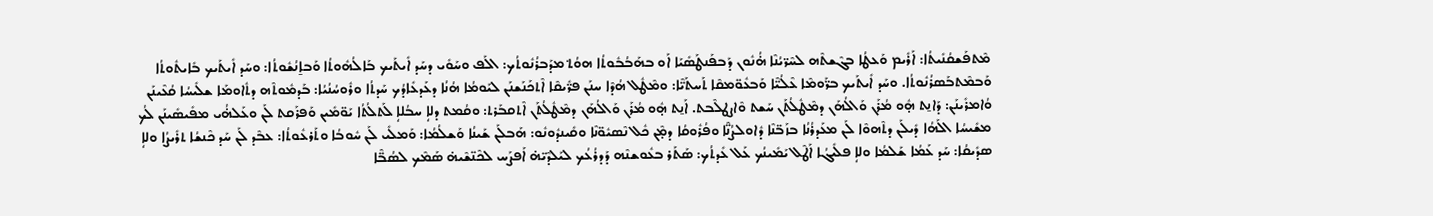ܡܶܬܦܰܫܩܳܢܺܝܬܳܐ: ܐܰܪܺܝܡ ܘܰܥܛܳܐ ܒܓܶܫܬܶܗ ܠܚܶܪ̈ܝܳܢܶܐ ܗ̇ܳܢܽܘܢ ܕܰܒܦܰܢܛܰܣܺܝܰܐ ܐܰܘ ܒܗܰܒܳܒܽܘܬܳܐ ܗܘܳܬ݀ ܡܕܰܒܪܳܢܽܘܬܳܟ: ܐܠܰܦ ܘܚܰܘܺܝ ܕܚܰܕ ܐܺܝܬܰܝܟ ܒܰܐܠܳܗܽܘܬܳܐ ܘܰܒܐ̱ܢܳܫܽܘܬܳܐ: ܘܚܰܕ ܐܺܝܬܰܝܟ ܒܺܐܝܬܽܘܬܳܐ ܘܰܒܡܶܬܒܰܣܪܳܢܽܘܬܳܐ. ܘܚܰܕ ܐܺܝܬܰܝܟ ܒܪ̈ܰܘܡܶܐ ܥܶܠܳܝ̈ܶܐ ܘܰܒܥܽܘ̈ܡܩܶܐ ܬܰܚܬܰܝ̈ܶܐ: ܘܡܶܛܽܠ ܗܳܕܶܐ ܚܢܰܢ ܦܪ̈ܺܝܩܶܐ ܐܶܬܟܰܢܰܫܢܰܢ ܠܝܰܘܡܳܐ ܗܳܢܳܐ ܕܥܰܕܥܺܐܕܳܟ ܚܰܕܬܳܐ ܘܪܽܘܚܳܢܳܝܳܐ: ܒܰܕܡܽܘܬܶܗ ܕܬܽܐܘܡܰܐ ܫܠܺܝܚܳܐ ܩܳܥܶܝܢܰܢ ܘܳܐܡܪܺܝܢܰܢ: ܕܰܐܢ̱ܬ ܗ̣ܽܘ ܡܳܪܰܢ ܘܰܐܠܳܗܰܢ ܕܡܶܛܽܠܳܬܰܢ ܚܰܫܬ ܘܶܐܨܛܠܶܒܬ. ܐܰܢ̱ܬ ܗ̣ܽܘ ܡܳܪܰܢ ܘܰܐܠܳܗܰܢ ܕܡܶܛܽܠܳܬܰܢ ܐܶܬܩܒܰܪܬ: ܘܩܳܡܬ ܕܠܐܴ ܚܒܳܠܐܴ ܠܰܬܠܳܬܳܐ ܝܰܘ̈ܡܺܝܢ ܘܰܦܪܰܩܬ ܠܰܢ ܘܥܰܠܗ̇ܳܝ ܡܦܺܝܣܺܝܢܰܢ ܠܳܟ ܡܫܺܝܚܳܐ ܐܠܰܗܳܐ ܕܺܝܠܰܢ ܕܬܶܗܘܶܐ ܠܰܢ ܡܥܰܕܪܳܢܳܐ ܒܙܰܒ̈ܢܶܐ ܕܽܐܘܠܨܳܢ̈ܶܐ ܘܦܳܪܽܘܩܳܐ ܕܡ̣ܶܢ ܟܽܠ ܢܶܣܝܽܘ̈ܢܶܐ ܘܩܺܝܢܕܽܘܢܽܘ: ܗܰܒܠܰܢ ܫܰܝܢܳܐ ܘܰܫܠܳܡܳܐ: ܘܰܡܠܺܝ ܠܰܢ ܚܽܘܒܳܐ ܘܬܰܪܥܽܘܬܳܐ: ܥܒܶܕ ܠܰܢ ܚܰܕ ܟܶܢܫܳܐ ܬܪܺܝܨܳܐ ܘܠܐܴ ܣܕܺܝܩܳܐ: ܚܰܕ ܥܰܡܳܐ ܫܰܠܡܳܐ ܘܠܐܴ ܦܠܺܝܓܳܐ ܐܰܛܶܠ ܝܰܡܺܝܢܳܟ ܥܰܠ ܥܺܕܬܳܟ: ܣܰܬܰܪ ܒܥܽܘܫܢܶܗ ܕܰܕܪܳܥܳܟ ܠܝܰܠܕܶܝ̈ܗ̇ ܐܰܦܨܰܚ ܠܟܶܢ̈ܫܶܝܗ̇ ܣܰܡܶܟ ܠܣܳܒ̈ܶܐ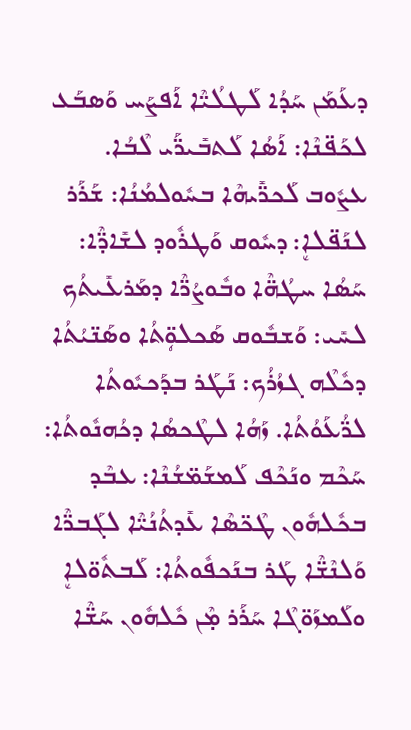ܕܥܰܡܰܢ ܚܰܕܳܐ ܠܰܛܠܳܝ̈ܶܐ ܐܰܦܨܰܚ ܘܰܣܒܰܥ ܠܟܰܦ̈ܢܶܐ: ܐܰܣܳܐ ܠܰܬܒܺܝܪ̈ܰܝ ܠܶܒܳܐ. ܥܨܽܘܒ ܠܰܟܪ̈ܺܝܗܶܐ ܒܚܽܘܠܡܳܢܳܐ: ܫܰܪܰܪ ܠܢܰܦ̈ܠܐܷ: ܕܚܽܘܩ ܘܰܛܪܽܘܕ ܠܫܺܐܕ̈ܶܐ: ܚܰܣܳܐ ܚܛܳܗ̈ܶܐ ܘܒܽܘܨܳܪ̈ܶܐ ܕܡܰܪܥܺܝܬܳܟ ܠܚܺܝ: ܘܰܫܒܽܘܩ ܣܰܟܠܘܴ̈ܬܳܐ ܘܣܰܢ̈ܝܳܬܳܐ ܕܟܽܠܶܗ ܓܙܳܪܳܟ: ܢܰܛܰܪ ܒܕܰܟܝܽܘܬܳܐ ܠܪ̈ܳܥܰܘܳܬܳܐ. ܙܰܗܳܐ ܠܛܶܟܣܳܐ ܕܟܳܗܢܽܘܬܳܐ: ܚܰܟܶܡ ܘܢܰܟܶܦ ܠܰܡܫܰܡ̈ܫܳܢܶܐ: ܥܒܶܕ ܒܟܽܠܗܽܘܢ ܛܶܟ̈ܣܶܐ ܥܺܕܬܳܢܳܝ̈ܶܐ ܠܓܰܒܪ̈ܶܐ ܘܰܠܢܶܫ̈ܶܐ ܛܰܪ ܒܢܰܟܦܽܘܬܳܐ: ܠܰܒܬܽܘ̈ܠܐܷ ܘܠܰܡܙܰܘ̈ܓܶܐ ܚܰܪܰܪ ܡ̣ܶܢ ܟܽܠܗܽܘܢ ܚܰܫ̈ܶܐ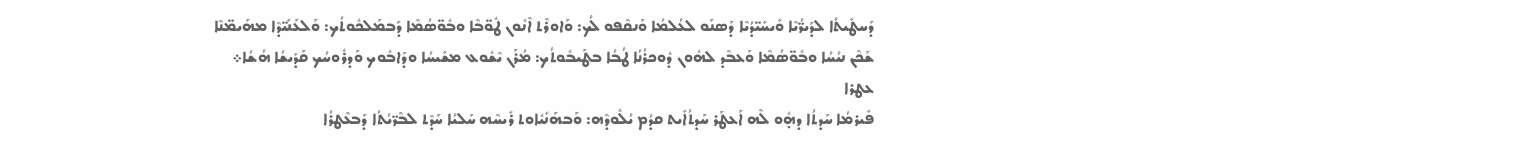ܕܰܚܛܺܝܬܳܐ ܠܕܰܝܪ̈ܳܝܶܐ ܘܺܝܚܺܝ̈ܕܳܝܶܐ ܕܰܣܢܰܘ ܠܥܳܠܡܳܐ ܘܰܢܩܶܦܘ ܠܳܟ: ܘܰܐܘܪܶܬ ܐܶܢܽܘܢ ܛܽܘ̈ܒܶܐ ܘܒܽܘ̈ܣܳܡܶܐ ܕܰܒܡܰܠܟܽܘܬܳܟ: ܘܰܠܥܰܢܺܝ̈ܕܶܐ ܡܗܰܝܡ̈ܢܶܐ ܫܰܟܶܢ ܢܝܳܚܳܐ ܘܒܽܘ̈ܣܳܡܶܐ ܘܰܥܒܶܕ ܠܗܽܘܢ ܕܽܘܟܪܳܢܳܐ ܛܳܒܳܐ ܒܛܰܝܒܽܘܬܳܟ: ܡܳܪܰܢ ܝܶܫܽܘܥ ܡܫܺܝܚܳܐ ܘܕܰܐܒܽܘܟ ܘܰܕܪܽܘܚܳܟ ܩܰܕܺܝܫܳܐ ܗܳܫܳܐ܀
ܥܛܪܐ
ܦܺܝܪܡܳܐ ܚܰܕܬܳܐ ܕܗ̣ܽܘ ܠܶܗ ܐܰܥܛܰܪ ܚܰܕܬܳܐܺܝܬ ܩܕܳܡ ܝܳܠܽܘܕܶܗ: ܘܰܒܗܰܢܺܝܽܐܘܬ ܪܺܝܚܶܗ ܚܰܠܝܳܐ ܚܰܕܶܬ ܠܒܶܪ̈ܝܳܬܳܐ ܕܰܒܥܶܛܪܳܐ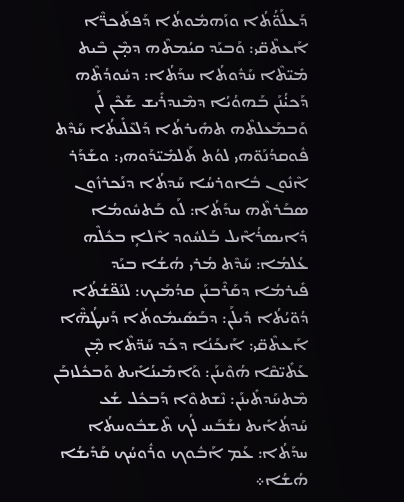ܕܰܥܠܰܘ̈ܳܬܳܐ ܘܙܰܗܡܽܘܬܳܐ ܕܰܦܬܰܟܪ̈ܶܐ ܐܰܥܬܶܩ̈ܝ: ܘܰܒܝܰܕ ܩܝܳܡܬܶܗ ܕܡ̣ܶܢ ܒܶܝܬ ܡܺܝ̈ܬܶܐ ܚܰܕܽܘܬܳܐ ܚܕܰܬܳܐ: ܕܚܽܘܕܳܬܶܗ ܕܰܟܝ̇ܳܢܰܢ ܒܰܗܘܳܝܳܐ ܕܡܶܢܕܪܺܝܫ ܫܰܟܶܢ ܠܰܢ ܘܰܒܡܰܥܠܬܶܗ ܬܗܺܝܪܬܳܐ ܕܰܠܥܶܠܺܝܬܳܐ ܚܰܕܶܬ ܦܽܘܩܕܳܢܰܘ̈ܗܝ ܠܘܳܬ ܬܰܠܡܺܝ̈ܕܰܘܗܝ: ܘܫܰܕܰܪ ܐܶܢܽܘܢ ܒܽܐܘܪܚܳܐ ܚܰܕܬܳܐ ܕܢܰܟܪܙܽܘܢ ܣܒܰܪܬܶܗ ܚܕܰܬܳܐ: ܠܰܘ ܒܰܬܚܽܘܡܳܐ ܕܺܐܝܣܪܳܐܶܝܠ ܒܰܠܚܽܘܕ ܐܶܠܐܴ ܒܟܽܠܶܗ ܥܳܠܡܳܐ: ܚܰܕܶܬ ܡܳܪܝ ܗܳܫܳܐ ܒܝܰܕ ܦܺܝܪܡܳܐ ܕܩܰܪܶܒܢܰܢ ܩܕܳܡܰܝܟ: ܠܢܰܦ̈ܫܳܬܳܐ ܕܳܘ̈ܝܳܬܳܐ ܕܺܝܠܰܢ: ܕܒܰܣܺܝܡܽܘܬܳܐ ܕܰܚܛܳܗ̈ܶܐ ܐܰܥܬܶܩ̈ܝ: ܐܰܝܟܰܢܳܐ ܕܟܰܕ ܚܰܕ̈ܬܶܐ ܡ̣ܶܢ ܥܰܬܺܝ̈ܩܶܐ ܗܳܘܶܝܢܰܢ: ܘܰܐܡܺܝܢܳܐܺܝܬ ܘܰܒܟܽܠܙܒܰܢ ܡܶܬܚܰܕܬܺܝܢܰܢ: ܢܶܫܬܘܶܐ ܕܰܒܟܽܠ ܫܳܥ ܚܰܕܬܳܐܺܝܬ ܢܫܰܒܰܚ ܠܳܟ ܬܶܫܒܽܘܚܬܳܐ ܚܕܰܬܳܐ: ܥܰܡ ܐܰܒܽܘܟ ܘܪܽܘܚܳܟ ܩܰܕܺܝܫܳܐ ܗܳܫܳܐ܀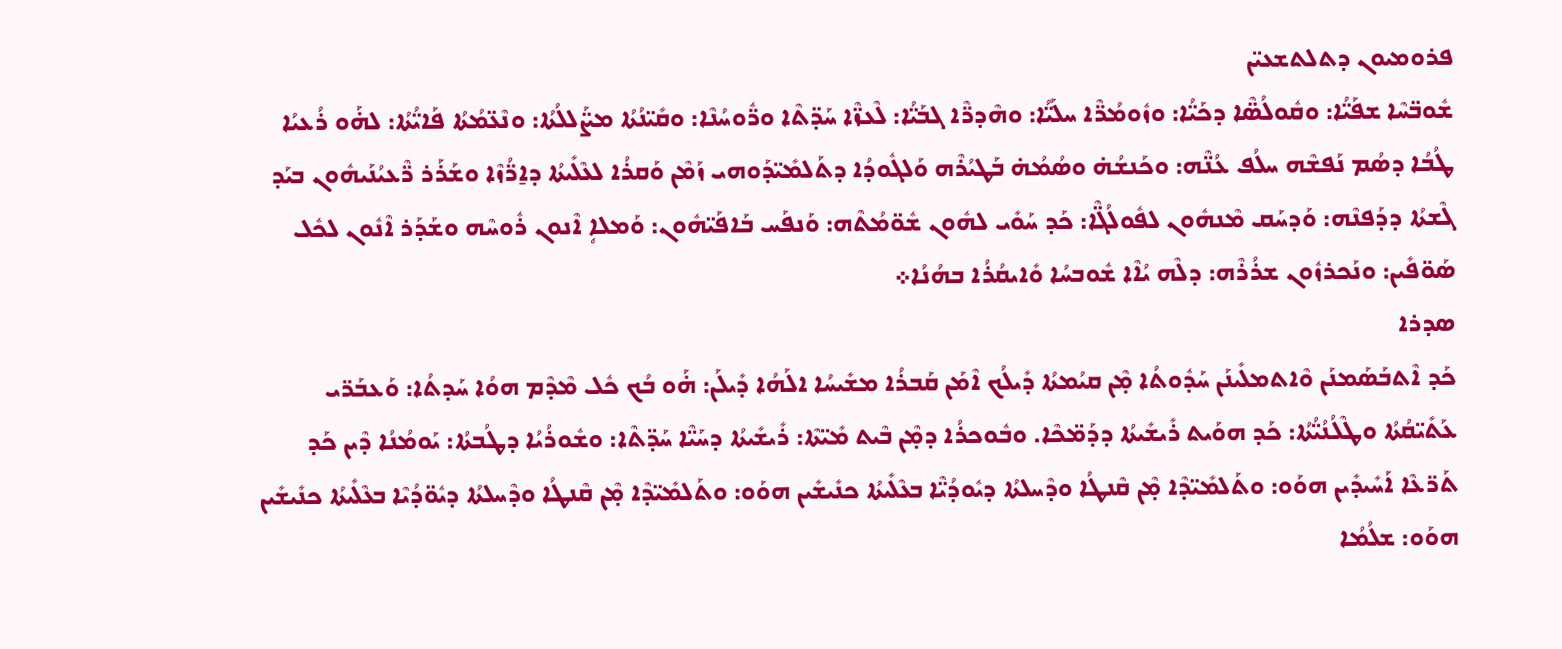ܦܪܘܡܝܘܢ ܕܬܠܬܫܥܝ̈ܢ
ܫܽܘܒ̈ܚܶܐ ܫܦܰܝ̈ܳܐ: ܘܩܽܘܠܳܣ̈ܶܐ ܕܟܰܝ̈ܳܐ: ܘܙܽܘܡܳܪ̈ܶܐ ܚܠܰܝ̈ܳܐ: ܘܗܶܕܪ̈ܶܐ ܓܒܰܝ̈ܳܐ: ܠܶܥܙ̈ܶܐ ܚܰܕ̈ܬܶܐ ܘܪ̈ܽܘܚܳܢܶܐ: ܘܩܺܝ̈ܢܳܬܳܐ ܡܨ̈ܰܠܠܳܬܳܐ: ܘܢܶܥ̈ܡܳܬܳܐ ܦܰܐܝ̈ܳܬܳܐ: ܠܗ̇ܰܘ ܪܳܥܝܳܐ ܛܳܒܳܐ ܕܣܳܡ ܢܰܦܫܶܗ ܚܠܳܦ ܥܳܢ̈ܶܗ: ܘܟܰܢܫܳܗ̇ ܘܣܳܡܳܗ̇ ܒܰܛܝܳܪܶܗ ܘܰܠܓܽܘܕܳܐ ܕܬܰܠܡܺܝ̈ܕܰܘܗܝ ܙܰܡܶܢ ܘܰܩܪܳܐ ܠܥܶܠܺܝܬܳܐ ܕܐ̱ܪ̈ܳܙܶܐ ܘܫܰܪܰܪ ܪ̈ܶܥܝܳܢܰܝܗܽܘܢ ܒܝܰܕ ܓܶܫܬܳܐ ܕܕܰܦܢܶܗ: ܘܰܕܚܰܩ ܡܶܢܗܽܘܢ ܠܦܽܘܠܳܓ̈ܶܐ: ܟܰܕ ܚܰܘܺܝ ܠܗܽܘܢ ܫܽܘ̈ܡܳܬܶܗ: ܘܰܢܦܰܚ ܒܰܐܦܰܝ̈ܗܽܘܢ: ܘܰܡܠܐܴ ܐܶܢܘܢ ܪܽܘܚܶܗ ܘܫܰܕܰܪ ܐܶܢܽܘܢ ܠܟܽܠ ܣܰܘ̈ܦܺܝܢ: ܘܢܰܟܪܙܽܘܢ ܫܪܳܪܶܗ: ܕܠܶܗ ܝܳܐܶܐ ܫܽܘܒܚܳܐ ܘܺܐܝܩܳܪܳܐ ܒܗܳܢܳܐ܀
ܣܕܪܐ
ܟܰܕ ܐܶܬܒܰܣܰܡܢܰܢ ܘܶܐܬܡܠܺܝܢܰܢ ܚܰܕܽܘܬܳܐ ܡ̣ܶܢ ܩܝܳܡܬܳܐ ܕܺܝܠܳܟ ܐܶܡܰܢ ܩܰܒܪܳܐ ܡܫܺܝܚܳܐ ܐܠܰܗܳܐ ܕܺܝܠܰܢ: ܗ̇ܰܘ ܒܳܟ ܟܽܠ ܡܶܕܶܡ ܗܘܳܐ ܚܰܕܬܳܐ: ܘܰܥܒܰܪ̈ܝ ܥܰܬܺܝ̈ܩܳܬܳܐ ܘܛܶܠܳܢܳܝ̈ܳܬܳܐ: ܟܰܕ ܗܘܰܝܬ ܪܺܝܫܺܝܬܳܐ ܕܕܰܡ̈ܟܶܐ. ܘܒܽܘܟܪܳܐ ܕܡ̣ܶܢ ܒܶܝܬ ܡܺܝ̈ܬܶܐ: ܪܺܝܫܺܝܬܳܐ ܕܚܰܝ̈ܶܐ ܚܰܕ̈ܬܶܐ: ܘܫܽܘܪܳܝܳܐ ܕܛܳܒܬܳܐ: ܝܰܘܡܳܢܳܐ ܕܶܝܢ ܟܰܕ ܬܰܪ̈ܥܶܐ ܐܰܚܺܝܕܺܝܢ ܗܘܰܘ: ܘܬܰܠܡܺܝ̈ܕܶܐ ܡ̣ܶܢ ܩܶܢܛܳܐ ܘܕܶܚܠܬܳܐ ܕܝܽܘܕܳܝ̈ܶܐ ܒܥܶܠܺܝܬܳܐ ܟܢܺܝܫܺܝܢ ܗܘܰܘ: ܘܬܰܠܡܺܝ̈ܕܶܐ ܡ̣ܶܢ ܩܶܢܛܳܐ ܘܕܶܚܠܬܳܐ ܕܝܽܘ̈ܕܳܝܶܐ ܒܥܶܠܺܝܬܳܐ ܟܢܺܝܫܺܝܢ ܗܘܰܘ: ܫܠܳܡܳܐ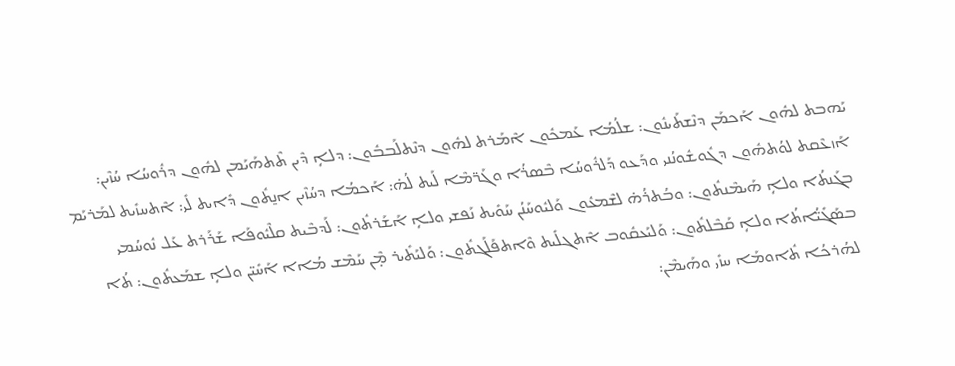ܝܰܗܒܬ ܠܗܽܘܢ ܐܰܟܡܰܢ ܕܢܶܫܬܰܝܢܽܘܢ: ܫܠܳܡܳܐ ܥܰܡܟܽܘܢ ܐܶܡܰܪܬ ܠܗܽܘܢ ܕܢܶܬܠܰܒܒܽܘܢ: ܕܠܐܴ ܕܶܝܢ ܬܶܬܗܰܝܰܡܢ ܠܗܽܘܢ ܕܪܽܘܚܳܐ ܚܳܙܶܝܢ: ܐܰܙܥܶܩܬ ܠܘܳܬܗܽܘܢ ܕܓܽܘܫܽܘܢܳܢܝ ܘܕܰܥܘ ܕܰܠܪܽܘܚܳܐ ܒܶܣܪܳܐ ܘܓܰܪ̈ܡܶܐ ܠܰܝܬ ܠܳܗ̇: ܐܰܟܡܳܐ ܕܚܳܙܶܝܢ ܐܢ̱ܬܽܘܢ ܕܺܐܝܬ ܠܺܝ: ܐܶܬܚܙܺܝܬ ܠܡܰܪܝܰܡ ܒܓܰܢܬܳܐ ܘܠܐܴ ܗܰܝܡܶܢܬܽܘܢ: ܘܒܳܬܪܳܗ̇ ܠܫܶܡܥܽܘܢ ܘܰܠܝܽܘܚܰܢܳܢ ܚܰܘܺܝܬ ܢܰܦܫܝ ܘܠܐܴ ܐܰܫܰܪܬܽܘܢ: ܠܰܕܒܶܝܬ ܩܠܶܝܽܘܦܰܐ ܫܰܪܰܪܬ ܥܰܠ ܢܽܘܚܳܡܝ ܒܣܰܓܺܝ̈ܳܐܬܳܐ ܘܠܐܴ ܩܰܒܶܠܬܽܘܢ: ܘܰܠܝܰܥܩܽܘܒ ܐܶܬܓܠܺܝܬ ܘܶܐܬܦܰܠܰܓܬܽܘܢ: ܘܰܠܝܰܬܺܝܪ ܡ̣ܶܢ ܚܰܡܶܫ ܡܳܐܐ ܐܰܚܺܝ̈ܢ ܘܠܐܴ ܫܡܰܥܬܽܘܢ: ܬܳܐ ܠܗܳܪܟܳܐ ܬܽܐܘܡܰܐ ܚܙܺܝ ܘܗܰܝܡܶܢ: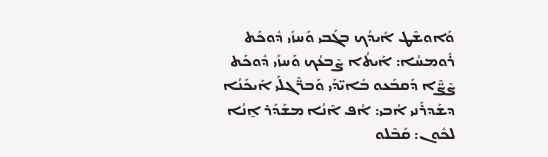ܘܰܐܘܫܶܛ ܐܺܝܕܳܟ ܒܓܰܒܝ ܘܰܚܙܺܝ ܕܽܘܟܰܬ ܪܽܘܡܚܳܐ: ܐܰܝܬܳܐ ܨܶܒܥܳܟ ܘܰܚܙܺܝ ܕܽܘܟܰܬ ܨܶܨ̈ܶܐ ܕܰܩܒܰܥܘ ܒܺܐܝ̈ܕܰܝ ܘܰܒܪ̈ܶܓܠܰܝ ܐܰܝܟܰܢܳܐ ܕܫܰܕܪܰܢܝ ܐܳܒܝ: ܐܳܦ ܐܶܢܳܐ ܡܫܰܕܰܪ ܐ̱ܢܳܐ ܠܟܽܘܢ: ܩܰܒܶܠܘ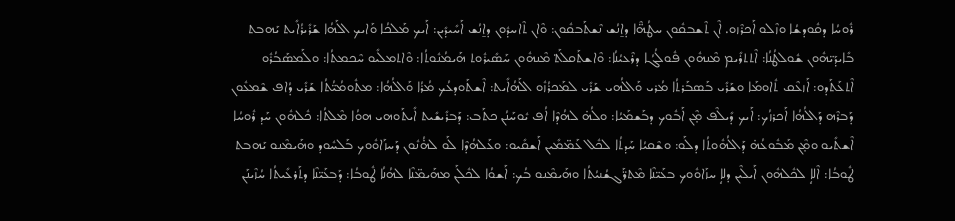ܪܽܘܚܳܐ ܕܩܽܘܕܫܳܐ ܘܙܶܠܘ ܐܰܟܪܶܙܘ. ܐܶܢ ܬܶܫܒܩܽܘܢ ܚܛܳܗ̈ܶܐ ܕܐ̱ܢܳܫ ܢܶܫܬܰܒܩܽܘܢ: ܘܶܐܢ ܬܶܐܚܕܽܘܢ ܕܐ̱ܢܳܫ ܐܰܚܺܝܕܺܝܢ: ܐܰܝܟ ܡܰܠܟܳܐ ܘܰܐܝܟ ܐܠܰܗܳܐ ܫܰܪܺܝܪܳܐܺܝܬ ܝܰܗܒܬ ܒܺܐܝܕܰܝ̈ܗܽܘܢ ܫܽܘܠܛܳܢܳܐ: ܐܶܬܬܪܺܝܡ ܡܶܢܗܽܘܢ ܦܽܘܠܳܓܳܐ ܕܪܶܥܝܳܢܳܐ: ܘܶܐܫܬܰܩܠܰܬ݀ ܡܶܢܗܽܘܢ ܚܰܣܺܝܪܽܘܬ ܗܰܝܡܳܢܽܘܬܳܐ: ܘܶܐܬܡܠܺܝܘ ܚܶܟܡܬܳܐ: ܘܠܰܡܣܰܒܳܪܽܘ ܐܶܬܥܰܬܰܕܘ: ܐܰܙܥܶܩ ܬܽܐܘܡܰܐ ܘܫܰܪܺܝ ܒܰܣܒܰܪܬܳܐ ܡܳܪܝ ܘܰܐܠܳܗܝ ܫܰܪܺܝ ܠܡܰܟܪܳܙܽܘ ܐܠܰܗܳܐܺܝܬ: ܐܶܫܬܰܘܕܥܳܟ ܡܳܪܳܐ ܘܰܐܠܳܗܳܐ: ܡܬܽܘܡܳܝ̈ܳܬܳܐ ܫܰܪܺܝ ܕܳܐܦ ܫܶܡܥܽܘܢ ܕܰܒܪܶܗ ܕܰܐܠܳܗܳܐ ܐܰܟܪܙܳܟ: ܐܰܝܟ ܕܺܝܠܶܦ ܡ̣ܶܢ ܐܰܒܽܘܟ ܕܒܰܫܡܰܝܳܐ: ܘܠܳܗ̇ ܠܗܳܕܶܐ ܐܳܦ ܝܽܘܚܰܢܳܢ ܟܬܰܒ: ܕܰܒܪܺܝܫܺܝܬ ܐܺܝܬܰܘܗܝ ܗܘܳܐ ܡܶܠܬܳܐ: ܟܽܠܗܽܘܢ ܚܰܕ ܪܽܘܚܳܐ ܐܶܫܬܺܝܘ ܘܡ̣ܶܢ ܡܰܒܽܘܥܳܗ̇ ܕܰܐܠܳܗܽܘܬܳܐ ܕܠܰܘ: ܘܫܶܩܝܳܐ ܚܰܕܬܳܐ ܠܟܽܠ ܥܰܡ̈ܡܺܝܢ ܐܰܫܩܺܝܘ: ܘܥܰܠܗܳܕܶܐ ܠܰܘ ܠܗ̇ܳܢܽܘܢ ܕܰܚܙܰܐܘܽܘܟ ܒܰܠܚܽܘܕ ܘܗܰܝܡܶܢܘ ܝܰܗܒܬ ܛܽܘܒܳܐ: ܐܶܠܐܴ ܠܟܽܠܗܽܘܢ ܐܰܝܠܶܝܢ ܕܠܐܴ ܚܙܰܐܘܽܘܟ ܒܥܰܝ̈ܢܶܐ ܡܶܬܪ̈ܰܓܫܳܢܝܳܬܳܐ ܘܗܰܝܡܶܢܘ ܒܳܟ: ܐܰܫܘܳܐ ܠܟܽܠܰܢ ܡܗܰܝܡ̈ܢܶܐ ܠܗܳܢܳܐ ܛܽܘܒܳܐ: ܕܰܒܥܰܝ̈ܢܶܐ ܕܬܰܪܥܺܝܬܳܐ ܚܳܙܶܝܢܰܢ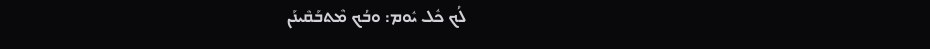ܠܳܟ ܟܽܠ ܝܽܘܡ: ܘܒܳܟ ܡܶܬܒܰܩܶܝܢܰܢ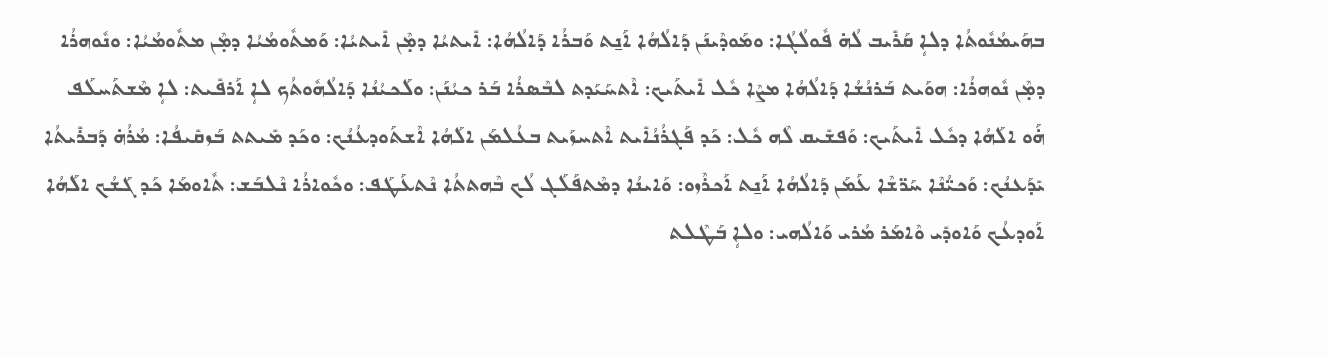ܒܗܰܝܡܳܢܽܘܬܳܐ ܕܠܐܴ ܩܰܪܺܝܒ ܠܳܗ̇ ܦܽܘܠܳܓܳܐ: ܘܡܰܘܕܶܝܢܰܢ ܕܰܐܠܳܗܳܐ ܐܰܢ̱ܬ ܘܰܒܪܳܐ ܕܰܐܠܳܗܳܐ: ܐܺܝܬܝܳܐ ܕܡ̣ܶܢ ܐܺܝܬܝܳܐ: ܘܰܡܬܽܘܡܳܝܳܐ ܕܡ̣ܶܢ ܡܬܽܘܡܳܝܳܐ: ܘܢܽܘܗܪܳܐ ܕܡ̣ܶܢ ܢܽܘܗܪܳܐ: ܗܘܰܝܬ ܒܰܪܢܳܫܳܐ ܕܰܐܠܳܗܳܐ ܡܨܶܐ ܟܽܠ ܐܺܝܬܰܝܟ: ܐܶܬܚܰܝܰܕܬ ܠܒܶܣܪܳܐ ܒܰܪ ܟܝܳܢܰܢ: ܘܠܰܟܝܳܢܳܐ ܕܰܐܠܳܗܽܘܬܳܟ ܠܐܴ ܐܰܪܦܺܝܬ: ܠܐܴ ܡܶܫܬܰܚܠܰܦ ܗ̇ܰܘ ܐܠܰܗܳܐ ܕܟܽܠ ܐܺܝܬܰܝܟ: ܘܰܦܫܺܝܩ ܠܶܗ ܟܽܠ: ܟܰܕ ܦܰܓܪܳܢܳܐܺܝܬ ܐܶܬܚܙܰܝܬ ܒܥܳܠܡܰܢ ܐܠܰܗܳܐ ܐܶܫܬܰܘܕܥܳܢܳܟ: ܘܟܰܕ ܡܺܝܬܬ ܒܰܙܩܺܝܦܳܐ: ܡܳܪܳܗ̇ ܕܰܒܪܺܝܬܳܐ ܝܺܕܰܥܢܳܟ: ܘܰܟܝ̈ܳܢܶܐ ܚܰܪ̈ܫܶܐ ܥܰܡܰܢ ܕܰܐܠܳܗܳܐ ܐܰܢ̱ܬ ܐܰܟܪܶܙܘ: ܘܰܐܝܢܳܐ ܕܡܶܬܦܰܠܰܓ ܠܳܟ ܒܶܗܬܬܳܐ ܢܶܬܥܰܛܰܦ: ܘܟܽܘܐܪܳܐ ܢܶܠܒܰܫ: ܬܽܐܘܡܰܐ ܟܰܕ ܓܰܫܳܟ ܐܠܰܗܳܐ ܐܰܘܕܥܳܟ ܘܰܐܘܕܺܝ ܘܶܐܡܰܪ ܡܳܪܝ ܘܰܐܠܳܗܝ: ܘܠܐܴ ܒܰܛܶܠܬ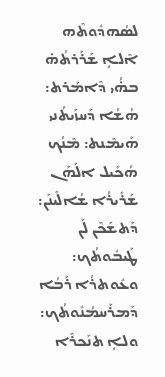ܠܣܳܗܕܽܘܬܶܗ ܐܶܠܐܴ ܫܰܪܰܪܬܳܗ̇ ܒܗ̇ܳܝ ܕܶܐܡܰܪܬ: ܗܳܫܳܐ ܕܰܚܙܰܝܬܳܢܝ ܗܰܝܡܶܢܬ: ܡܶܢܳܟ ܗܳܟܺܝܠ ܐܠܰܗܰܢ ܫܰܪܺܝܪܳܐ ܫܳܐܠܺܝܢܰܢ: ܕܰܬܫܰܟܶܢ ܠܰܢ ܛܰܝܒܽܘܬܳܟ: ܘܥܽܘܬܪܳܐ ܪܰܒܳܐ ܕܰܡܪܰܚܡܳܢܽܘܬܳܟ: ܘܠܐܴ ܬܢܰܟܪܶܐ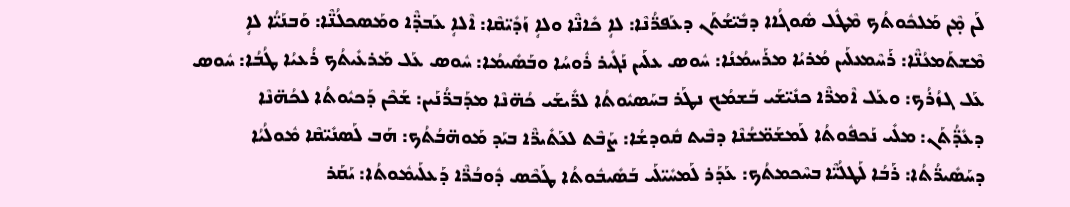ܠܰܢ ܡ̣ܶܢ ܡܰܠܟܽܘܬܳܟ ܡܶܛܽܠ ܣܽܘܓܳܐܐ ܕܒܺܝ̈ܫܳܬܰܢ ܕܥܰܦܪ̈ܳܢܶܐ: ܠܐܴ ܟܺܐܢ̈ܶܐ ܘܠܐܴ ܙܰܕܺܝ̈ܩܶܐ: ܐܶܠܐܴ ܥܰܒܕ̈ܶܐ ܘܡܰܣܟܠܳܢ̈ܶܐ: ܘܰܒܢܰܝ̈ܳܐ ܠܐܴ ܡܶܫܬܰܡܥܳܢ̈ܶܐ: ܪܰܚܶܡܥܠܰܝܢ ܡܳܪܝܳܐ ܡܪܰܚܡܳܢܳܐ: ܚܽܘܣ ܥܠܰܝܢ ܢܰܓܺܝܪ ܪܽܘܚܳܐ ܘܒܰܣܺܝܡܳܐ: ܚܽܘܣ ܥܰܠ ܡܰܪܥܺܝܬܳܟ ܪܳܥܝܳܐ ܛܳܒܳܐ: ܚܽܘܣ ܥܰܠ ܓܙܳܪܳܟ: ܘܥܰܠ ܐܶܡܪ̈ܶܐ ܟܢܺܝ̈ܫܰܝ ܒܰܫܡܳܟ ܢܛܰܪ ܒܚܰܣܝܽܘܬܳܐ ܠܪ̈ܺܝܫܰܝ ܟܳܗ̈ܢܶܐ ܡܕܰܒܪ̈ܳܢܰܝܢ: ܫܰܟܶܢ ܕܰܟܝܽܘܬܳܐ ܠܟܳܗ̈ܢܶܐ ܕܥܺܕ̈ܳܬܰܢ: ܡܠܺܝ ܢܰܟܦܽܘܬܳܐ ܠܰܡܫܰܡ̈ܫܳܢܶܐ ܕܒܶܝܬ ܩܽܘܕܫܳܐ: ܨܰܒܶܬ ܠܥܰܬܺܝܪ̈ܶܐ ܒܝܰܕ ܡܰܘܗ̈ܒܳܬܳܟ: ܗܰܒ ܠܰܣܢܺܝ̈ܩܶܐ ܡܽܘܠܳܝܳܐ ܕܚܰܣܺܝܪ̈ܳܬܳܐ: ܪܰܒܳܐ ܠܰܛܠܳܝ̈ܶܐ ܒܚܶܟܡܬܳܟ: ܥܰܕܰܪ ܠܰܡܚܺܝ̈ܠܰܝ ܒܰܣܺܝܒܽܘܬܳܐ ܛܰܟܶܣ ܕܽܘܒܳܪ̈ܶܐ ܕܰܥܠܰܝܡܽܘܬܳܐ: ܝܰܩܰܪ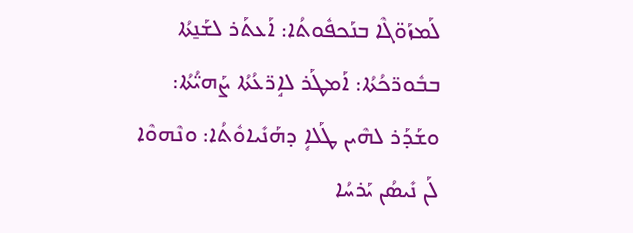ܠܰܡܙܰܘ̈ܓܶܐ ܒܢܰܟܦܽܘܬܳܐ: ܐܰܥܬܰܪ ܠܫܰܢ̱ܬܳܐ ܒܒܽܘܪ̈ܟܳܬܳܐ: ܐܰܡܛܰܪ ܠܐܱܪ̈ܥܳܬܳܐ ܨܰܗܝ̈ܳܬܳܐ: ܘܫܰܕܰܪ ܠܗܶܝܢ ܛܰܠܐܴ ܕܗܰܢܺܝܐܘܽܬܳܐ: ܘܢܶܗܘܶܐ ܠܰܢ ܢܺܝܣܳܢ ܝܰܪܚܳܐ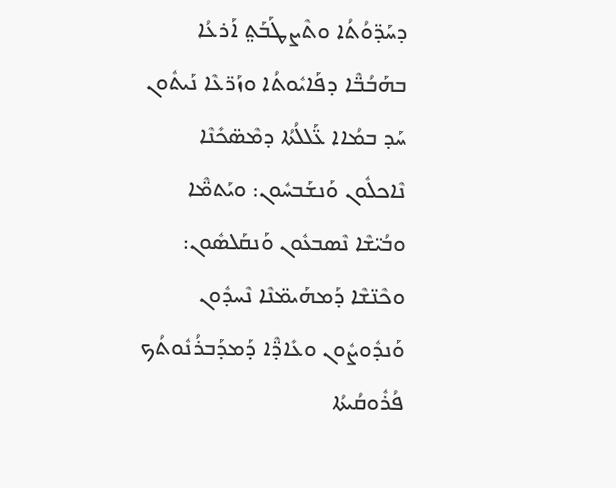ܕܚܰܕ̈ܘܳܬܳܐ ܘܬܶܨܛܰܒܰܬ݀ ܐܰܪܥܳܐ ܒܗܰܒܳܒ̈ܶܐ ܕܦܰܐܝܽܘܬܳܐ ܘܙܰܪ̈ܥܶܐ ܢܰܝܬܽܘܢ ܚܰܕ ܒܡܳܐܐ ܥ̈ܰܠܠܳܬܳܐ ܕܡܶܣ̈ܟܺܢܶܐ ܢܶܐܟܠܽܘܢ ܘܰܢܫܰܒܚܽܘܢ: ܘܝܰܬܡ̈ܶܐ ܘܒܳܝ̈ܫܶܐ ܢܶܣܒܥܽܘܢ ܘܰܢܩܰܠܣܽܘܢ: ܘܟܶܢ̈ܫܶܐ ܕܰܡܗܰܝܡ̈ܢܶܐ ܢܶܚܕܽܘܢ ܘܰܢܕܽܘܨܽܘܢ ܘܥܺܐܕ̈ܶܐ ܕܰܡܕܰܒܪܳܢܽܘܬܳܟ ܦܳܪܽܘܩܳܝܬܳܐ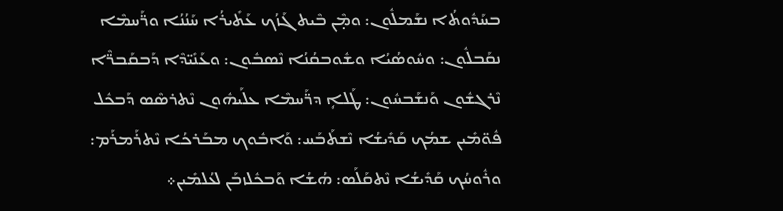ܒܚܰܕܽܘܬܳܐ ܢܫܰܡܠܽܘܢ: ܘܡ̣ܶܢ ܒܶܝܬ ܓܰܙܳܟ ܥܰܬܺܝܪܳܐ ܚܰܢܳܢܳܐ ܘܪ̈ܰܚܡܶܐ ܢܩܰܒܠܽܘܢ: ܘܚܽܘܣܳܝܳܐ ܘܫܽܘܒܩܳܢܳܐ ܢܶܣܒܽܘܢ: ܘܥܰܢܺܝ̈ܕܶܐ ܕܰܒܩܰܒܪ̈ܶܐ ܢܶܪܓܫܽܘܢ ܘܰܢܫܰܒܚܽܘܢ: ܛܰܠܐܴ ܕܪ̈ܰܚܡܶܐ ܥܠܰܝܗܽܘܢ ܢܶܬܪܣܶܣ ܕܰܒܟܽܠ ܦܽܘ̈ܡܺܝܢ ܫܡܳܟ ܩܰܕܺܝܫܳܐ ܢܶܫܬܰܒܰܚ: ܘܰܐܒܽܘܟ ܡܒܰܪܟܳܐ ܢܶܬܪܰܡܪܰܡ: ܘܪܽܘܚܳܟ ܩܰܕܺܝܫܳܐ ܢܶܬܩܰܠܰܣ: ܗܳܫܳܐ ܘܰܒܟܽܠܙܒܰܢ ܠܥܳܠܡܺܝܢ܀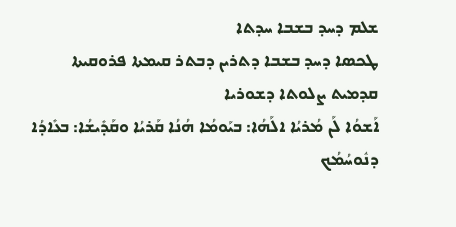ܫܠܡ ܕܚܕ ܒܫܒܐ ܚܕܬܐ
ܛܟܣܐ ܕܚܕ ܒܫܒܐ ܕܬܪܝܢ ܕܒܬܪ ܩܝܡܬܐ ܦܪܘܩܝܬܐ
ܩܕܡܝܬ ܨܠܘܬܐ ܕܫܘܪܝܐ
ܐܰܫܘܳܐ ܠܰܢ ܡܳܪܝܳܐ ܐܠܰܗܳܐ: ܒܝܰܘܡܳܐ ܗܳܢܳܐ ܩܰܪܝܳܐ ܘܩܰܕܺܝܫܳܐ: ܒܥܺܐܕܳܐ ܕܢܽܘܚܳܡܳܟ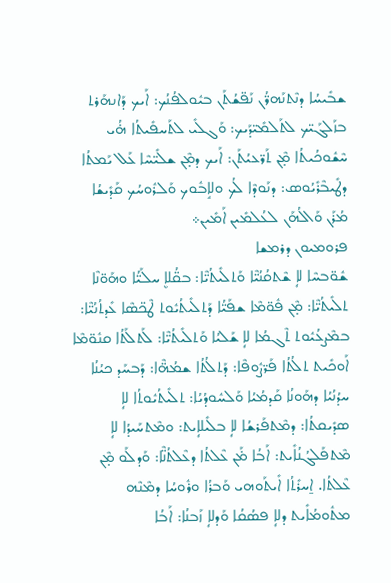ܫܒܺܝܚܳܐ ܕܢܶܬܢܰܗܪ̈ܳܢ ܢܰܦ̈ܫܳܬܰܢ ܒܝܽܘܠܦܳܢܳܟ: ܐܰܝܟ ܕܰܐܢܗܰܪܬ ܒܙܰܠܓܰܝ̈ܟ ܠܬܰܠܡܺܝ̈ܕܰܝܟ: ܘܰܓܠܺܝ ܠܬܰܚܦܺܝܬܳܐ ܗ̇ܳܝ ܚܶܫܽܘܟܳܝܬܳܐ ܡ̣ܶܢ ܬܰܪ̈ܥܝܳܬܰܢ: ܐܰܝܟ ܕܡ̣ܶܢ ܫܠܺܝ̈ܚܶܐ ܥܰܠ ܝܰܡܬܳܐ ܕܛܺܝܒܶܪܺܝܳܘܣ: ܕܢܰܘܕܶܐ ܠܳܟ ܘܠܐܱܒܽܘܟ ܘܰܠܪܽܘܚܳܟ ܩܰܕܺܝܫܳܐ ܡܳܪܰܢ ܘܰܐܠܳܗܰܢ ܠܥܳܠܡܺܝܢ ܐܰܡܺܝܢ܀
ܦܪܘܡܝܘܢ ܕܪܡܫܐ
ܫܽܘ̈ܒܚܶܐ ܠܐܴ ܫܶܬܩܳܢܳܝ̈ܶܐ ܘܰܬܠܺܝܬܳܝ̈ܶܐ: ܒܩ̈ܳܠܐܷ ܚܠܰܝ̈ܳܐ ܘܗܰܘ̈ܢܶܐ ܬܠܺܝܬܳܝ̈ܶܐ: ܡ̣ܶܢ ܦܽܘ̈ܡܶܐ ܫܦܰܝ̈ܳܐ ܕܰܬܠܺܝܬܳܝܽܘܬ ܛܶܟ̈ܣܶܐ ܥܺܕܬܳܢܳܝ̈ܶܐ: ܒܡܶܨܥܳܝܽܘܬ ܬܶܓܡܳܐ ܠܐܴ ܫܰܠܝܳܐ ܘܰܬܠܺܝܬܳܝ̈ܶܐ: ܠܰܬܠܰܬܳܐ ܩܢܽܘ̈ܡܶܐ ܐܰܘܟܺܝܬ ܬܠܳܬܳܐ ܦܰܪ̈ܨܽܘܦܶܐ: ܕܰܬܠܳܬܳܐ ܫܡܳܗ̈ܶܐ: ܕܰܒܚܰܕ ܟܝܳܢܳܐ ܚܕܳܢܳܝܳܐ ܕܗܰܘܢܳܐ ܩܰܕܡܳܝܳܐ ܘܰܠܚܽܘܕܳܝܳܐ: ܬܠܺܝܬܳܝܽܘܬܳܐ ܠܐܴ ܣܕܺܝܩܬܳܐ: ܕܡܶܬܦܰܪܫܳܐ ܠܐܴ ܒܠܺܝܠܐܴܝܬ: ܘܡܶܬܚܰܝܕܳܐ ܠܐܴ ܡܶܬܦܰܠܓܳܢܳܐܺܝܬ: ܐܰܒܳܐ ܡ̇ܰܢ ܥܶܠܬܳܐ ܕܥܶܠܬܳܢ̈ܶܐ: ܘܰܕܠܰܘ ܡ̣ܶܢ ܥܶܠܬܳܐ. ܐ̱ܚܪܺܬܳܐ ܐܺܝܬܰܘܗܝ ܘܰܒܪܳܐ ܘܪܽܘܚܳܐ ܕܡܶܢܶܗ ܡܬܽܘܡܳܐܺܝܬ ܕܠܐܴ ܦܣܳܩܳܐ ܘܰܕܠܐܴ ܙܰܒܢܳܐ: ܐܰܒܳܐ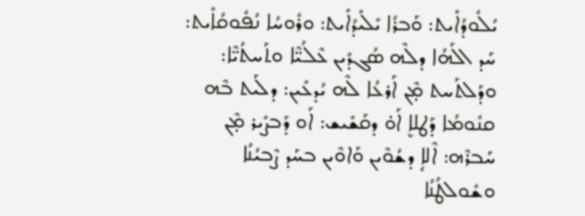ܝܳܠܽܘܕܳܐܺܝܬ: ܘܰܒܪܳܐ ܝܺܠܺܝܕܳܐܺܝܬ: ܘܪܽܘܚܳܐ ܢܳܦܽܘܩܳܐܺܝܬ: ܚܰܕ ܐܠܰܗܳܐ ܕܠܶܗ ܣܳܓܕܺܝܢ ܥܶܠܳܝ̈ܶܐ ܘܬܰܚܬܳܝ̈ܶܐ: ܘܕܰܠܬܰܚܬ ܡ̣ܶܢ ܐܰܪܥܳܐ ܠܶܗ ܝܳܕܥܺܝܢ: ܕܠܰܝܬ ܒܶܗ ܩܢܽܘܡܳܐ ܕܰܛܠܐܷ ܐܰܘ̇ ܕܩܰܫܺܝܫ: ܐܰܘ ܕܰܒܨܺܝܪ ܡ̣ܶܢ ܚܰܒܪܶܗ: ܐܶܠܐܴ ܕܫܳܘܶܝܢ ܘܰܐܘܶܝܢ ܒܚܰܕ ܨܶܒܝܳܢܳܐ ܘܫܽܘܠܛܳܢܳܐ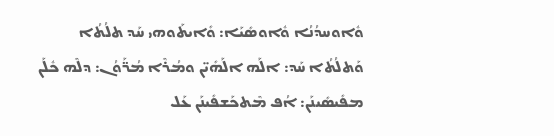ܘܽܐܘܚܕܳܢܳܐ ܘܽܐܘܣܺܝܰܐ: ܘܺܐܝܬܰܘܗܝ ܚܰܕ ܬܠܳܬܳܐ ܘܰܬܠܳܬܳܐ ܚܰܕ: ܐܠܰܗ ܐܠܰܗܺܝ̈ܢ ܘܡܳܪܶܐ ܡܳܪ̈ܰܘܳܢ: ܕܠܶܗ ܟܽܠܰܢ ܡܦܺܝܣܺܝܢܰܢ: ܐܳܦ ܡܶܬܟܰܫܦܺܝܢܰܢ ܥܰܠ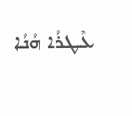ܥܶܛܪܳܐ ܗܳܢܳܐ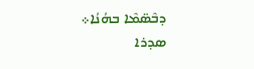ܕܒܶܣ̈ܡܶܐ ܒܗܳܢܳܐ܀
ܣܕܪܐ